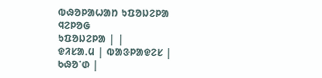ᱵᱷᱚᱞᱟᱦᱟᱴ ᱩᱯᱚᱡᱮᱞᱟ
ᱧᱮᱞᱚᱜ
ᱩᱯᱚᱡᱮᱞᱟ | |
ᱫᱤᱥᱟᱹᱢ | ᱵᱟᱝᱞᱟᱫᱮᱥ |
ᱠᱷᱚᱸᱰ |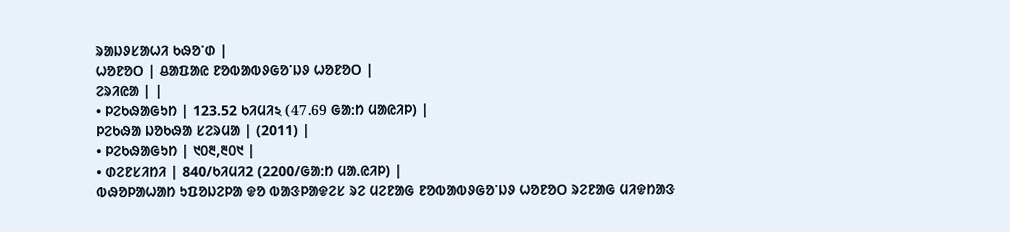ᱨᱟᱡᱽᱥᱟᱦᱤ ᱠᱷᱚᱸᱰ |
ᱦᱚᱱᱚᱛ | ᱪᱟᱯᱟᱭ ᱱᱚᱵᱟᱵᱽᱜᱚᱸᱡᱽ ᱦᱚᱱᱚᱛ |
ᱮᱨᱤᱭᱟ | |
• ᱞᱮᱠᱷᱟᱜᱩᱴ | 123.52 ᱠᱤᱢᱤ২ (47.69 ᱜᱟᱺᱴ ᱢᱟᱭᱤᱞ) |
ᱞᱮᱠᱷᱟ ᱡᱚᱠᱷᱟ ᱥᱮᱨᱢᱟ | (2011) |
• ᱞᱮᱠᱷᱟᱜᱩᱴ | ᱑᱐᱓,᱓᱐᱑ |
• ᱰᱮᱱᱥᱤᱴᱤ | 840/ᱠᱤᱢᱤ2 (2200/ᱜᱟᱺᱴ ᱢᱟᱹᱭᱤᱞ) |
ᱵᱷᱚᱞᱟᱦᱟᱴ ᱩᱯᱚᱡᱮᱞᱟ ᱫᱚ ᱵᱟᱝᱞᱟᱫᱮᱥ ᱨᱮ ᱢᱮᱱᱟᱜ ᱱᱚᱵᱟᱵᱽᱜᱚᱸᱡᱽ ᱦᱚᱱᱚᱛ ᱨᱮᱱᱟᱜ ᱢᱤᱫᱴᱟᱝ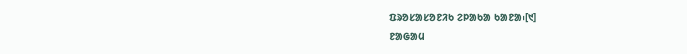ᱯᱨᱚᱥᱟᱥᱚᱱᱤᱠ ᱮᱞᱟᱠᱟ ᱠᱟᱱᱟ᱾[᱑]
ᱱᱟᱜᱟᱢ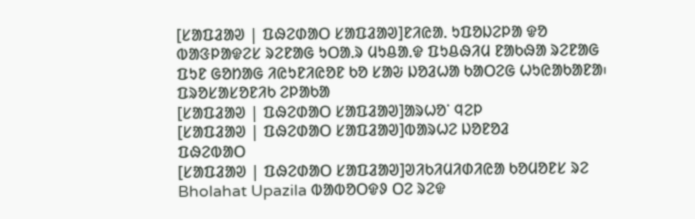[ᱥᱟᱯᱲᱟᱣ | ᱯᱷᱮᱰᱟᱛ ᱥᱟᱯᱲᱟᱣ]ᱱᱤᱭᱟᱹ ᱩᱯᱚᱡᱮᱞᱟ ᱫᱚ ᱵᱟᱝᱞᱟᱫᱮᱥ ᱨᱮᱱᱟᱜ ᱩᱛᱟᱹᱨ ᱢᱩᱪᱟᱹᱫ ᱯᱩᱪᱷᱤᱢ ᱱᱟᱠᱷᱟ ᱨᱮᱱᱟᱜ ᱯᱩᱱ ᱜᱚᱴᱟᱜ ᱤᱭᱩᱱᱤᱭᱚᱱ ᱠᱚ ᱥᱟᱶ ᱡᱚᱲᱦᱟ ᱠᱟᱛᱮᱜ ᱦᱩᱭᱟᱠᱟᱱᱟ᱾
ᱯᱨᱚᱥᱟᱥᱚᱱᱤᱠ ᱮᱞᱟᱠᱟ
[ᱥᱟᱯᱲᱟᱣ | ᱯᱷᱮᱰᱟᱛ ᱥᱟᱯᱲᱟᱣ]ᱟᱨᱦᱚᱸ ᱧᱮᱞ
[ᱥᱟᱯᱲᱟᱣ | ᱯᱷᱮᱰᱟᱛ ᱥᱟᱯᱲᱟᱣ]ᱵᱟᱨᱦᱮ ᱡᱚᱱᱚᱲ
ᱯᱷᱮᱵᱟᱛ
[ᱥᱟᱯᱲᱟᱣ | ᱯᱷᱮᱰᱟᱛ ᱥᱟᱯᱲᱟᱣ]ᱣᱤᱠᱤᱢᱤᱰᱤᱭᱟ ᱠᱚᱢᱚᱱᱥ ᱨᱮ Bholahat Upazila ᱵᱟᱵᱚᱛᱫᱽ ᱛᱮ ᱨᱮᱫ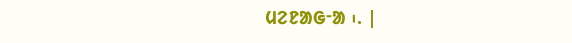ᱢᱮᱱᱟᱜᱼᱟ ᱾. |